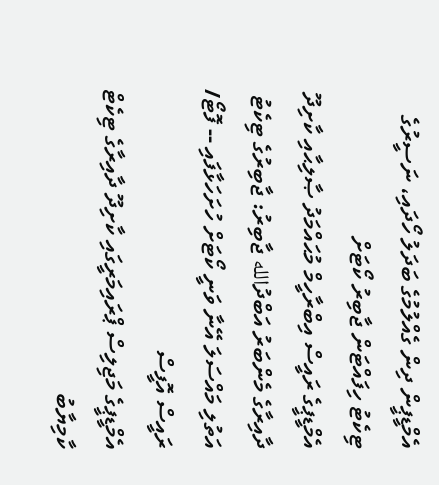އެމްޑީޕީން ދިން ގެއްލުމުގެ ބަދަލު ހޯދައި، ނަސީރުގެ ޓިކެޓު ހިފައްޓަން ޖާބިރު ކޯޓަށް
އެމްޑީޕީގެ ރައީސް އިބްރާހީމް މުޙައްމަދު ޞާލިޙާއި ކާށިދޫ ދާއިރާގެ މެންބަރު އަބްދުالله ޖާބިރު: ޖާބިރުގެ ޓިކެޓު އަތުލި މައްސަލަ އޭނާ ވަނީ ކޯޓަށް ހުށަހަޅާފައި -- ފޮޓޯ/ ރައީސް އޮފީސް
އެމްޑީޕީގެ މަޖިލިސް ޕްރައިމަރީގައި ކާށިދޫ ދާއިރާގެ ޓިކެޓް ކާމިޔާބު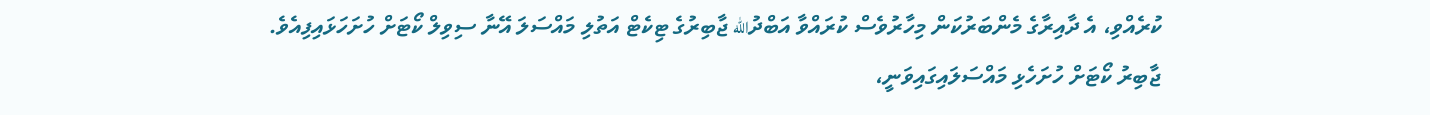ކުރެއްވި، އެ ދާއިރާގެ މެންބަރުކަން މިހާރުވެސް ކުރައްވާ އަބްދުالله ޖާބިރުގެ ޓިކެޓް އަތުލި މައްސަލަ އޭނާ ސިވިލް ކޯޓަށް ހުށަހަޅައިފިއެވެ.
ޖާބިރު ކޯޓަށް ހުށަހެޅި މައްސަލައިގައިވަނީ،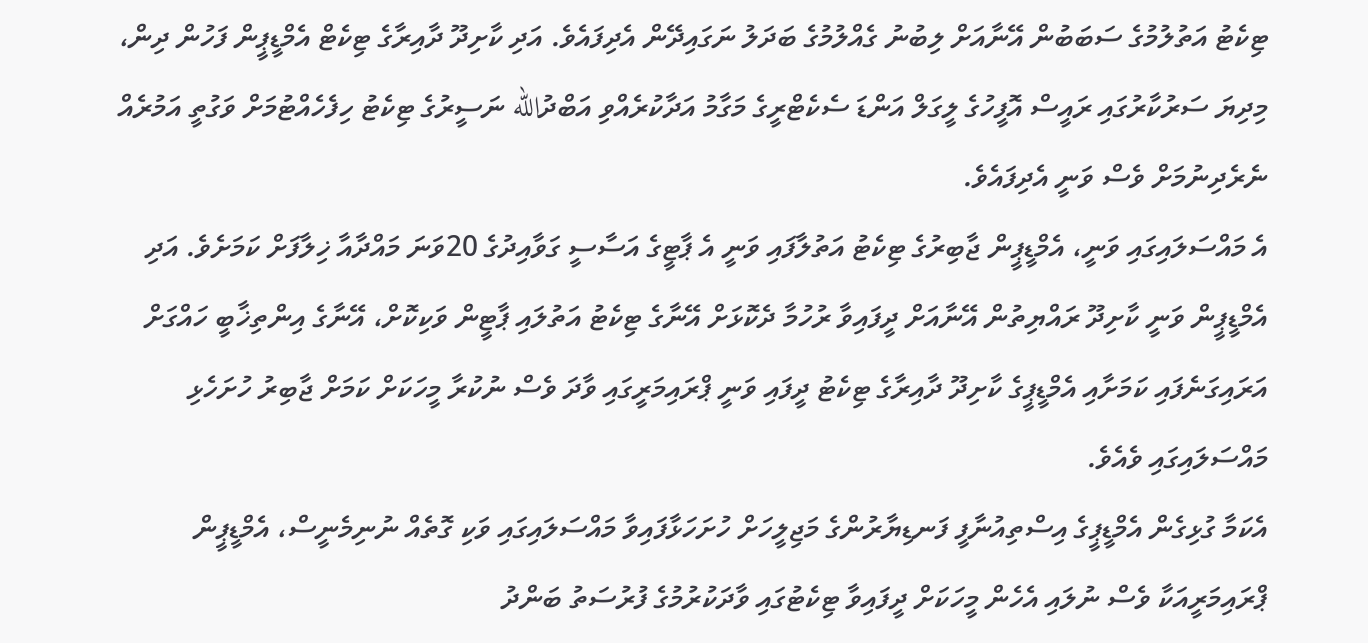ޓިކެޓު އަތުލުމުގެ ސަބަބުން އޭނާއަށް ލިބުނު ގެއްލުމުގެ ބަދަލު ނަގައިދޭން އެދިފައެވެ. އަދި ކާށިދޫ ދާއިރާގެ ޓިކެޓް އެމްޑީޕީން ފަހުން ދިން، މިދިޔަ ސަރުކާރުގައި ރައީސް އޮފީހުގެ ލީގަލް އަންޑަ ސެކެޓްރީގެ މަގާމު އަދާކުރެއްވި އަބްދުالله ނަސީރުގެ ޓިކެޓު ހިފެހެއްޓުމަށް ވަގުތީ އަމުރެއް ނެރެދިނުމަށް ވެސް ވަނީ އެދިފައެވެ.
އެ މައްސަލައިގައި ވަނީ، އެމްޑީޕީން ޖާބިރުގެ ޓިކެޓު އަތުލާފައި ވަނީ އެ ޕާޓީގެ އަސާސީ ގަވާއިދުގެ 20ވަނަ މައްދާއާ ޚިލާފަށް ކަމަށެވެ. އަދި އެމްޑީޕީން ވަނީ ކާށިދޫ ރައްޔިތުން އޭނާއަށް ދީފައިވާ ރުހުމާ ދެކޮޅަށް އޭނާގެ ޓިކެޓު އަތުލައި ޕާޓީން ވަކިކޮށް، އޭނާގެ އިންތިޚާބީ ހައްގަށް އަރައިގަނެފައި ކަމަށާއި އެމްޑީޕީގެ ކާށިދޫ ދާއިރާގެ ޓިކެޓު ދީފައި ވަނީ ޕްރައިމަރީގައި ވާދަ ވެސް ނުކުރާ މީހަކަށް ކަމަށް ޖާބިރު ހުށަހެޅި މައްސަލައިގައި ވެއެވެ.
އެކަމާ ގުޅިގެން އެމްޑީޕީގެ އިސްތިއުނާފީ ފަނޑިޔާރުންގެ މަޖިލީހަށް ހުށަހަޅާފައިވާ މައްސަލައިގައި ވަކި ގޮތެއް ނުނިމެނީސް، އެމްޑީޕީން ޕްރައިމަރީއަކާ ވެސް ނުލައި އެހެން މީހަކަށް ދީފައިވާ ޓިކެޓުގައި ވާދަކުރުމުގެ ފުރުސަތު ބަންދު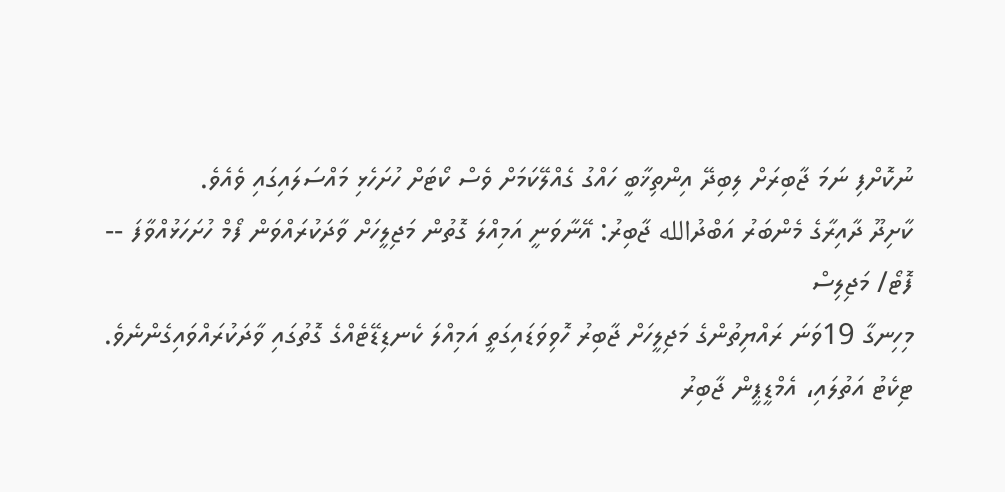ނުކޮށްފި ނަމަ ޖާބިރަށް ލިބިދޭ އިންތިޚާބީ ހައްގު ގެއްލޭކަމަށް ވެސް ކޯޓަށް ހުށަހެޅި މައްސަލައިގައި ވެއެވެ.
ކާށިދޫ ދާއިރާގެ މެންބަރު އަބްދުالله ޖާބިރު: އޭނާވަނީ އަމިއްލަ ގޮތުން މަޖިލީހަށް ވާދަކުރައްވަން ފޯމް ހުށަހަޅުއްވާފަ -- ފޮޓޯ/ މަޖިލިސް
މިހިނގާ 19ވަނަ ރައްޔިތުންގެ މަޖިލީހަށް ޖާބިރު ހޮވިވަޑައިގަތީ އަމިއްލަ ކެނޑިޑޭޓެއްގެ ގޮތުގައި ވާދަކުރައްވައިގެންނެވެ.
ޓިކެޓު އަތުލައި، އެމްޑީޕީން ޖާބިރު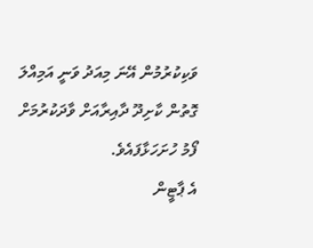ވަކިކުރުމުން އޭނަ މިއަދު ވަނީ އަމިއްލަ ގޮތުން ކާށިދޫ ދާއިރާއަށް ވާދަކުރުމަށް ފޯމު ހުށަހަޅާފައެވެ.
އެ ޕާޓީން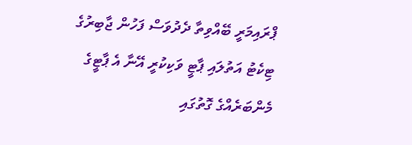ޕްރައިމަރީ ބޭއްވިތާ ދެދުވަސް ފަހުން ޖާބިރުގެ ޓިކެޓު އަތުލައި ޕާޓީ ވަކިކުރީ އޭނާ އެ ޕާޓީގެ މެންބަރެއްގެ ގޮތުގައި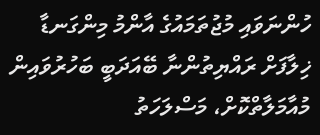ހުންނަވައި މުޖުތަމައުގެ އާންމު މިންގަނޑާ ޚިލާފަށް ރައްޔިތުންނާ ބޭއަދަބީ ބަހުރުވައިން މުއާމަލާތްކޮށް، މަސްލަހަތު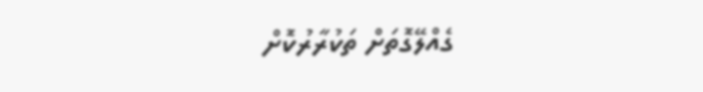ގެއްލޭގޮތަށް ތަކުރާރުކޮށް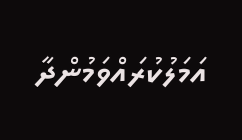އަމަލުކުރައްވަމުންދާ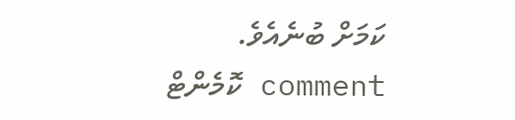ކަމަށް ބުނެއެވެ.
comment ކޮމެންޓް